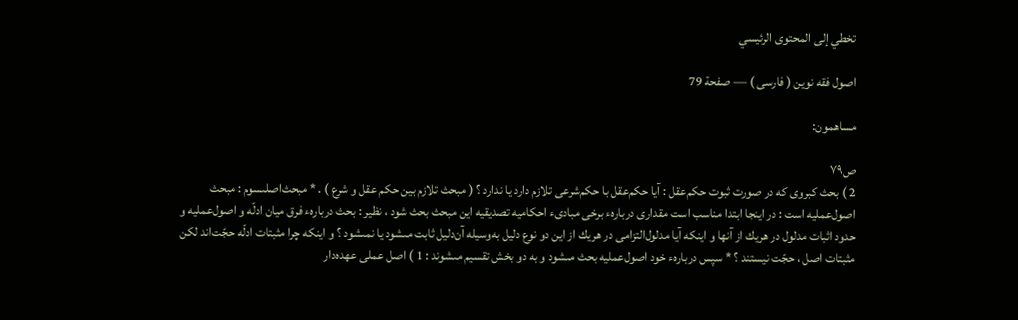تخطي إلى المحتوى الرئيسي

اصول فقه نوين ( فارسى ) — صفحة 79

مساهمون:

ص٧٩
2 ) بحث كبروى كه در صورت ثبوت حكم‌عقل : آيا حكم‌عقل با حكم‌شرعى تلازم دارد يا ندارد ؟ ( مبحث تلازم بين حكم عقل و شرع ) . * مبحث‌اصلىسوم : مبحث اصول‌عمليه است : در اينجا ابتدا مناسب است مقدارى دربارهء برخى مبادىء احكاميه تصديقيه اين مبحث بحث شود ، نظير : بحث دربارهء فرق ميان ادلّه و اصول‌عمليه و حدود اثبات مدلول در هريك از آنها و اينكه آيا مدلول‌التزامى در هريك از اين دو نوع دليل به‌وسيله آن‌دليل ثابت مىشود يا نمىشود ؟ و اينكه چرا مثبتات ادلّه حجّت‌اند لكن مثبتات اصل ، حجّت نيستند ؟ * سپس دربارهء خود اصول‌عمليه بحث مىشود و به دو بخش تقسيم مىشوند : 1 ) اصل عملى عهده‌دار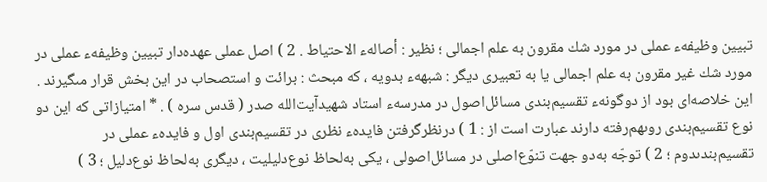تبيين وظيفهء عملى در مورد شك مقرون به علم اجمالى ؛ نظير : أصالهء الاحتياط . 2 ) اصل عملى عهده‌دار تبيين وظيفهء عملى در مورد شك غير مقرون به علم اجمالى يا به تعبيرى ديگر : شبههء بدويه ، كه مبحث : برائت و استصحاب در اين بخش قرار مىگيرند . اين خلاصه‌اى بود از دوگونهء تقسيم‌بندى مسائل‌اصول در مدرسهء استاد شهيدآيت‌الله صدر ( قدس سره ) . * امتيازاتى كه اين دو نوع تقسيم‌بندى روىهم‌رفته دارند عبارت است از : 1 ) درنظرگرفتن فايدهء نظرى در تقسيم‌بندى اول و فايدهء عملى در تقسيم‌بندىدوم ؛ 2 ) توجّه به‌دو جهت تنوّع‌اصلى در مسائل‌اصولى ، يكى به‌لحاظ نوع‌دليليت ، ديگرى به‌لحاظ نوع‌دليل ؛ 3 )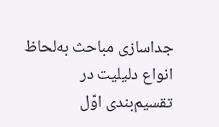جداسازى مباحث به‌لحاظ انواع دليليت در تقسيم‌بندى اوّل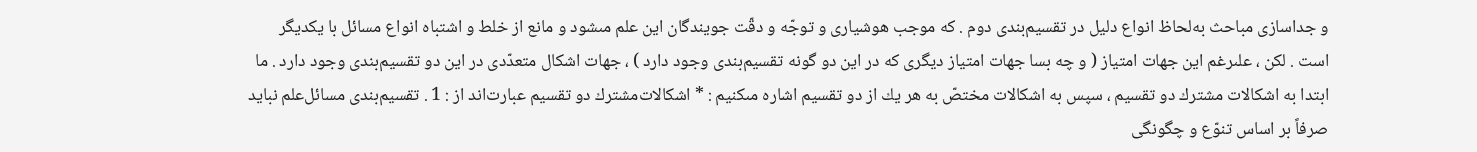و جداسازى مباحث به‌لحاظ انواع دليل در تقسيم‌بندى دوم . كه موجب هوشيارى و توجّه و دقّت جويندگان اين علم مىشود و مانع از خلط و اشتباه انواع مسائل با يكديگر است . لكن ، علىرغم اين جهات امتياز ( و چه بسا جهات امتياز ديگرى كه در اين دو گونه تقسيم‌بندى وجود دارد ) ، جهات اشكال متعدّدى در اين دو تقسيم‌بندى وجود دارد . ما ابتدا به اشكالات مشترك دو تقسيم ، سپس به اشكالات مختصّ به هر يك از دو تقسيم اشاره مىكنيم : * اشكالات‌مشترك دو تقسيم عبارت‌اند از : 1 . تقسيم‌بندى مسائل‌علم نبايد صرفاً بر اساس تنوّع و چگونگى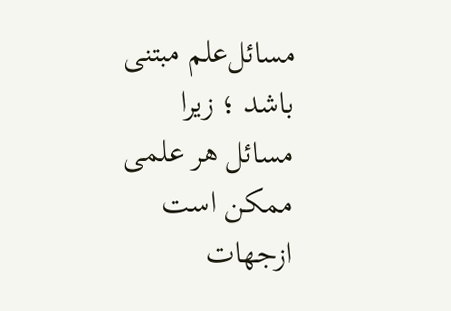مسائل‌علم مبتنى باشد ؛ زيرا مسائل هر علمى ممكن است ازجهات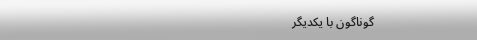گوناگون با يكديگر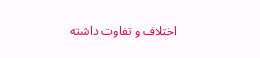اختلاف و تفاوت داشته